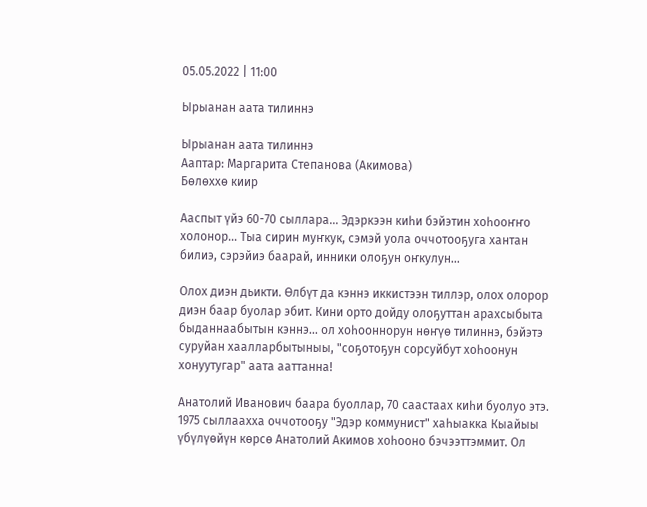05.05.2022 | 11:00

Ырыанан аата тилиннэ

Ырыанан аата тилиннэ
Ааптар: Маргарита Степанова (Акимова)
Бөлөххө киир

Ааспыт үйэ 60-70 сыллара... Эдэркээн киһи бэйэтин хоһооҥҥо холонор... Тыа сирин муҥкук, сэмэй уола оччотооҕуга хантан билиэ, сэрэйиэ баарай, инники олоҕун оҥкулун...

Олох диэн дьикти. Өлбүт да кэннэ иккистээн тиллэр, олох олорор диэн баар буолар эбит. Кини орто дойду олоҕуттан арахсыбыта быданнаабытын кэннэ... ол хоһооннорун нөҥүө тилиннэ, бэйэтэ суруйан хаалларбытыныы, "соҕотоҕун сорсуйбут хоһоонун хонуутугар" аата ааттанна!

Анатолий Иванович баара буоллар, 70 саастаах киһи буолуо этэ. 1975 сыллаахха оччотооҕу "Эдэр коммунист" хаһыакка Кыайыы үбүлүөйүн көрсө Анатолий Акимов хоһооно бэчээттэммит. Ол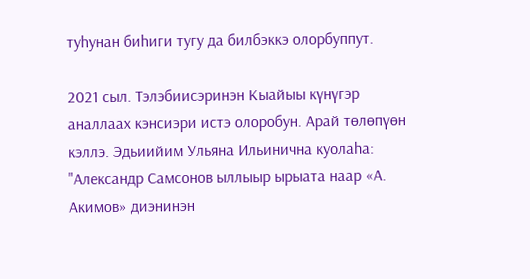туһунан биһиги тугу да билбэккэ олорбуппут.

2021 сыл. Тэлэбиисэринэн Кыайыы күнүгэр аналлаах кэнсиэри истэ олоробун. Арай төлөпүөн кэллэ. Эдьиийим Ульяна Ильинична куолаһа: "Александр Самсонов ыллыыр ырыата наар «А. Акимов» диэнинэн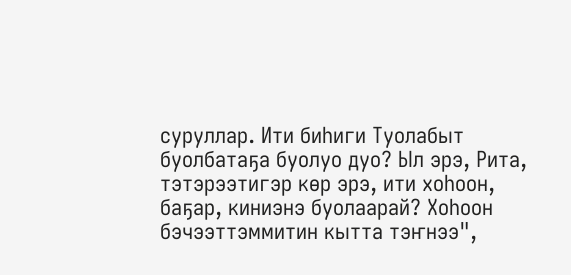суруллар. Ити биһиги Туолабыт буолбатаҕа буолуо дуо? Ыл эрэ, Рита, тэтэрээтигэр көр эрэ, ити хоһоон, баҕар, киниэнэ буолаарай? Хоһоон бэчээттэммитин кытта тэҥнээ",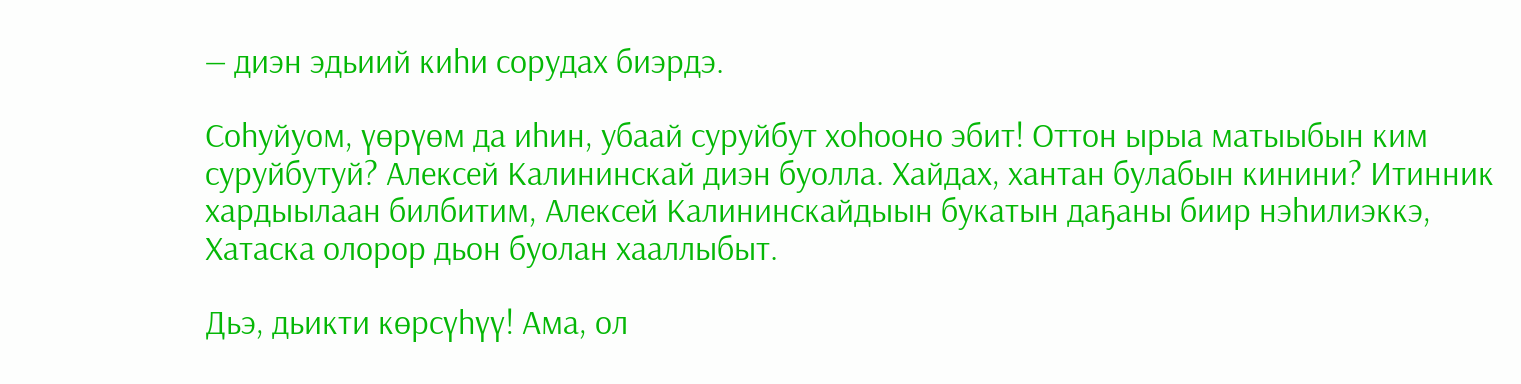— диэн эдьиий киһи сорудах биэрдэ.

Соһуйуом, үөрүөм да иһин, убаай суруйбут хоһооно эбит! Оттон ырыа матыыбын ким суруйбутуй? Алексей Калининскай диэн буолла. Хайдах, хантан булабын кинини? Итинник хардыылаан билбитим, Алексей Калининскайдыын букатын даҕаны биир нэһилиэккэ, Хатаска олорор дьон буолан хааллыбыт.

Дьэ, дьикти көрсүһүү! Ама, ол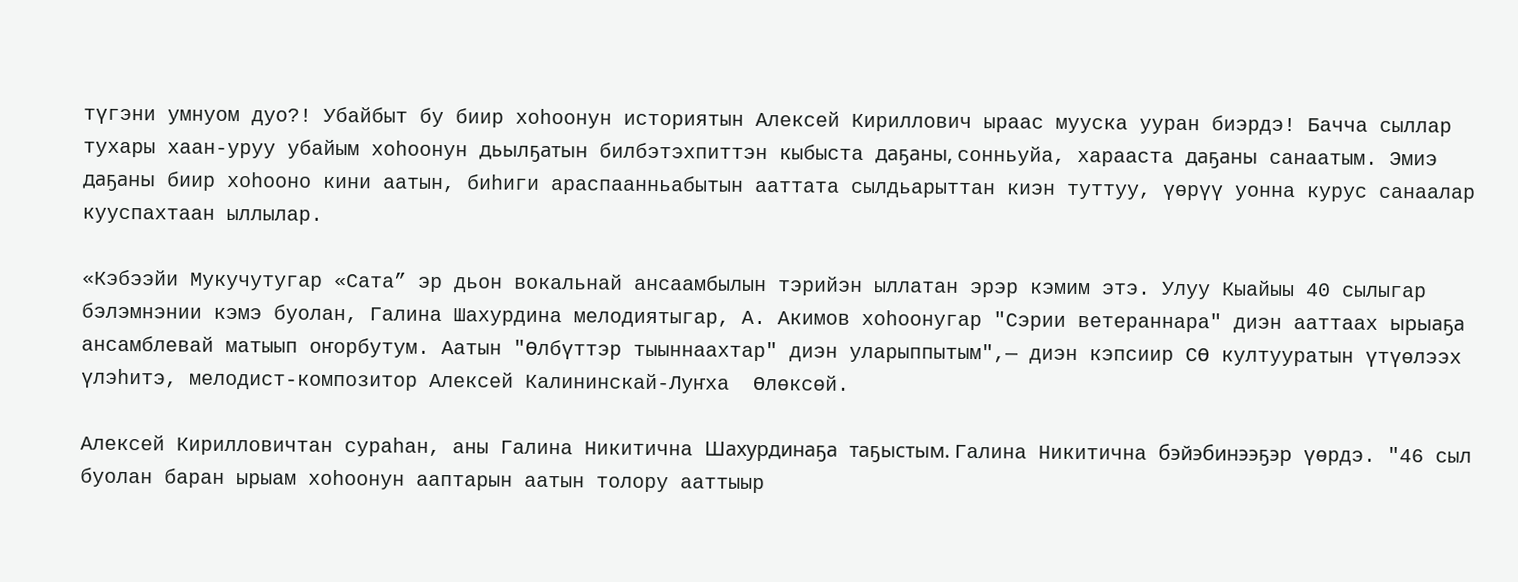түгэни умнуом дуо?! Убайбыт бу биир хоһоонун историятын Алексей Кириллович ыраас мууска ууран биэрдэ! Бачча сыллар тухары хаан-уруу убайым хоһоонун дьылҕатын билбэтэхпиттэн кыбыста даҕаны, сонньуйа, харааста даҕаны санаатым. Эмиэ даҕаны биир хоһооно кини аатын, биһиги араспаанньабытын ааттата сылдьарыттан киэн туттуу, үөрүү уонна курус санаалар кууспахтаан ыллылар.

«Кэбээйи Мукучутугар «Сата” эр дьон вокальнай ансаамбылын тэрийэн ыллатан эрэр кэмим этэ. Улуу Кыайыы 40 сылыгар бэлэмнэнии кэмэ буолан, Галина Шахурдина мелодиятыгар, А. Акимов хоһоонугар "Сэрии ветераннара" диэн ааттаах ырыаҕа ансамблевай матыып оҥорбутум. Аатын "Өлбүттэр тыыннаахтар" диэн уларыппытым",— диэн кэпсиир СӨ култууратын үтүөлээх үлэһитэ, мелодист-композитор Алексей Калининскай-Луҥха  Өлөксөй.

Алексей Кирилловичтан сураһан, аны Галина Никитична Шахурдинаҕа таҕыстым. Галина Никитична бэйэбинээҕэр үөрдэ. "46 сыл буолан баран ырыам хоһоонун ааптарын аатын толору ааттыыр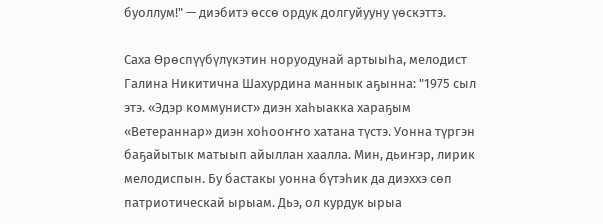буоллум!" — диэбитэ өссө ордук долгуйууну үөскэттэ.

Саха Өрөспүүбүлүкэтин норуодунай артыыһа, мелодист Галина Никитична Шахурдина маннык аҕынна: "1975 сыл этэ. «Эдэр коммунист» диэн хаһыакка хараҕым «Ветераннар» диэн хоһооҥҥо хатана түстэ. Уонна түргэн баҕайытык матыып айыллан хаалла. Мин, дьиҥэр, лирик мелодиспын. Бу бастакы уонна бүтэһик да диэххэ сөп патриотическай ырыам. Дьэ, ол курдук ырыа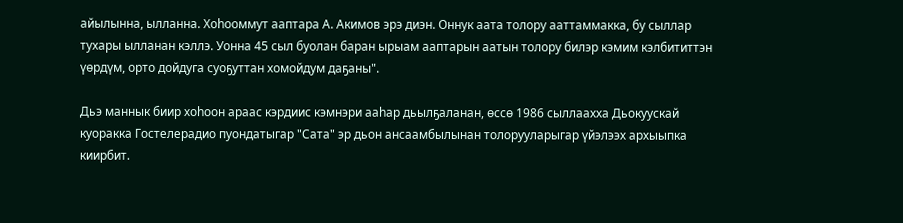айылынна, ылланна. Хоһооммут ааптара А. Акимов эрэ диэн. Оннук аата толору ааттаммакка, бу сыллар тухары ылланан кэллэ. Уонна 45 сыл буолан баран ырыам ааптарын аатын толору билэр кэмим кэлбититтэн үөрдүм, орто дойдуга суоҕуттан хомойдум даҕаны".

Дьэ маннык биир хоһоон араас кэрдиис кэмнэри ааһар дьылҕаланан, өссө 1986 сыллаахха Дьокуускай куоракка Гостелерадио пуондатыгар "Сата" эр дьон ансаамбылынан толорууларыгар үйэлээх архыыпка киирбит.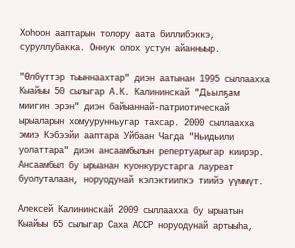Хоһоон ааптарын толору аата биллибэккэ, суруллубакка. Оннук олох устун айанныыр.

"Өлбүттэр тыыннаахтар" диэн аатынан 1995 сыллаахха Кыайыы 50 сылыгар А.К. Калининскай "Дьылҕам миигин эрэн" диэн байыаннай-патриотическай ырыаларын хомуурунньугар тахсар. 2000 сыллаахха эмиэ Кэбээйи ааптара Уйбаан Чагда "Ньидьили уолаттара" диэн ансаамбылын репертуарыгар киирэр. Ансаамбыл бу ырыанан куонкурустарга лауреат буолуталаан, норуодунай кэлэктиипкэ тиийэ үүммүт.

Алексей Калининскай 2009 сыллаахха бу ырыатын Кыайыы 65 сылыгар Саха АССР норуодунай артыыһа,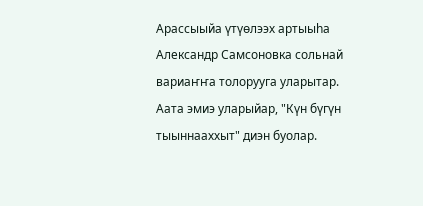Арассыыйа үтүөлээх артыыһа Александр Самсоновка сольнай вариаҥҥа толорууга уларытар. Аата эмиэ уларыйар, "Күн бүгүн тыыннааххыт" диэн буолар.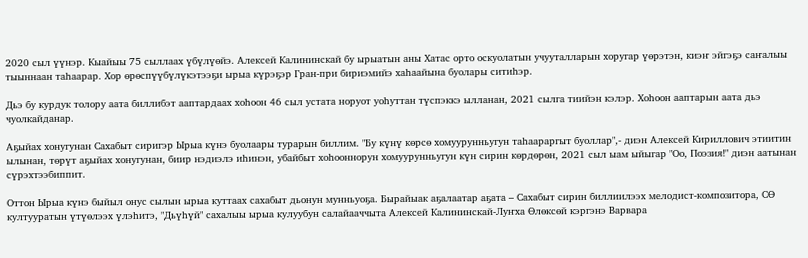2020 сыл үүнэр. Кыайыы 75 сыллаах үбүлүөйэ. Алексей Калининскай бу ырыатын аны Хатас орто оскуолатын учууталларын хоругар үөрэтэн, киэҥ эйгэҕэ саҥалыы тыыннаан таһаарар. Хор өрөспүүбүлүкэтээҕи ырыа күрэҕэр Гран-при бириэмийэ хаһаайына буолары ситиһэр.

Дьэ бу курдук толору аата биллибэт ааптардаах хоһоон 46 сыл устата норуот уоһуттан түспэккэ ылланан, 2021 сылга тиийэн кэлэр. Хоһоон ааптарын аата дьэ чуолкайданар.

Аҕыйах хонугунан Сахабыт сиригэр Ырыа күнэ буолаары турарын биллим. "Бу күнү көрсө хомуурунньугун таһаараргыт буоллар",- диэн Алексей Кириллович этиитин ылынан, төрүт аҕыйах хонугунан, биир нэдиэлэ иһинэн, убайбыт хоһооннорун хомуурунньугун күн сирин көрдөрөн, 2021 сыл ыам ыйыгар "Оо, Поэзия!" диэн аатынан сүрэхтээбиппит.

Оттон Ырыа күнэ быйыл онус сылын ырыа куттаах сахабыт дьонун мунньуоҕа. Бырайыак аҕалаатар аҕата – Сахабыт сирин биллиилээх мелодист-композитора, СӨ култууратын үтүөлээх үлэһитэ, "Дьүһүй" сахалыы ырыа кулуубун салайааччыта Алексей Калининскай-Луҥха Өлөксөй кэргэнэ Варвара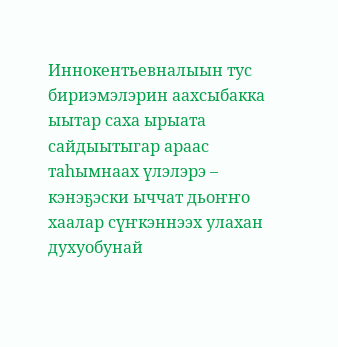Иннокентьевналыын тус бириэмэлэрин аахсыбакка ыытар саха ырыата сайдыытыгар араас таһымнаах үлэлэрэ – кэнэҕэски ыччат дьоҥҥо хаалар сүҥкэннээх улахан духуобунай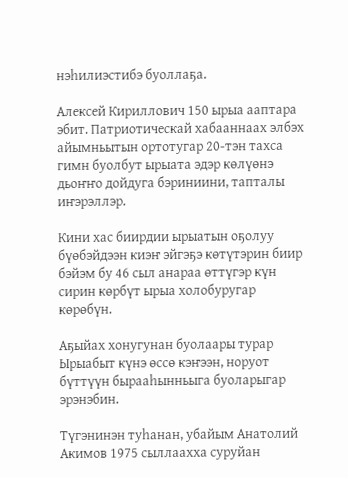нэһилиэстибэ буоллаҕа.

Алексей Кириллович 150 ырыа ааптара эбит. Патриотическай хабааннаах элбэх айымньытын ортотугар 20-тэн тахса гимн буолбут ырыата эдэр көлүөнэ дьоҥҥо дойдуга бэриниини, тапталы иҥэрэллэр.

Кини хас биирдии ырыатын оҕолуу бүөбэйдээн киэҥ эйгэҕэ көтүтэрин биир бэйэм бу 46 сыл анараа өттүгэр күн сирин көрбүт ырыа холобуругар көрөбүн.

Аҕыйах хонугунан буолаары турар Ырыабыт күнэ өссө кэҥээн, норуот бүттүүн бырааһынньыга буоларыгар эрэнэбин.

Түгэнинэн туһанан, убайым Анатолий Акимов 1975 сыллаахха суруйан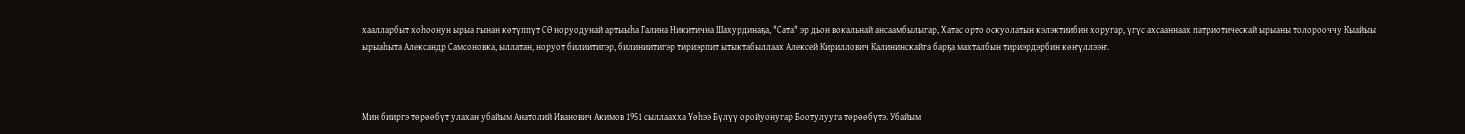хаалларбыт хоһоонун ырыа гынан көтүппүт СӨ норуодунай артыыһа Галина Никитична Шахурдинаҕа, "Сата" эр дьон вокальнай ансаамбылыгар, Хатас орто оскуолатын кэлэктиибин хоругар, үгүс ахсааннаах патриотическай ырыаны толорооччу Кыайыы ырыаһыта Александр Самсоновка, ыллатан, норуот билиитигэр, билиниитигэр тириэрпит ытыктабыллаах Алексей Кириллович Калининскайга барҕа махталбын тириэрдэрбин көҥүллээҥ.



Мин бииргэ төрөөбүт улахан убайым Анатолий Иванович Акимов 1951 сыллаахха Үөһээ Бүлүү оройуонугар Боотулууга төрөөбүтэ. Убайым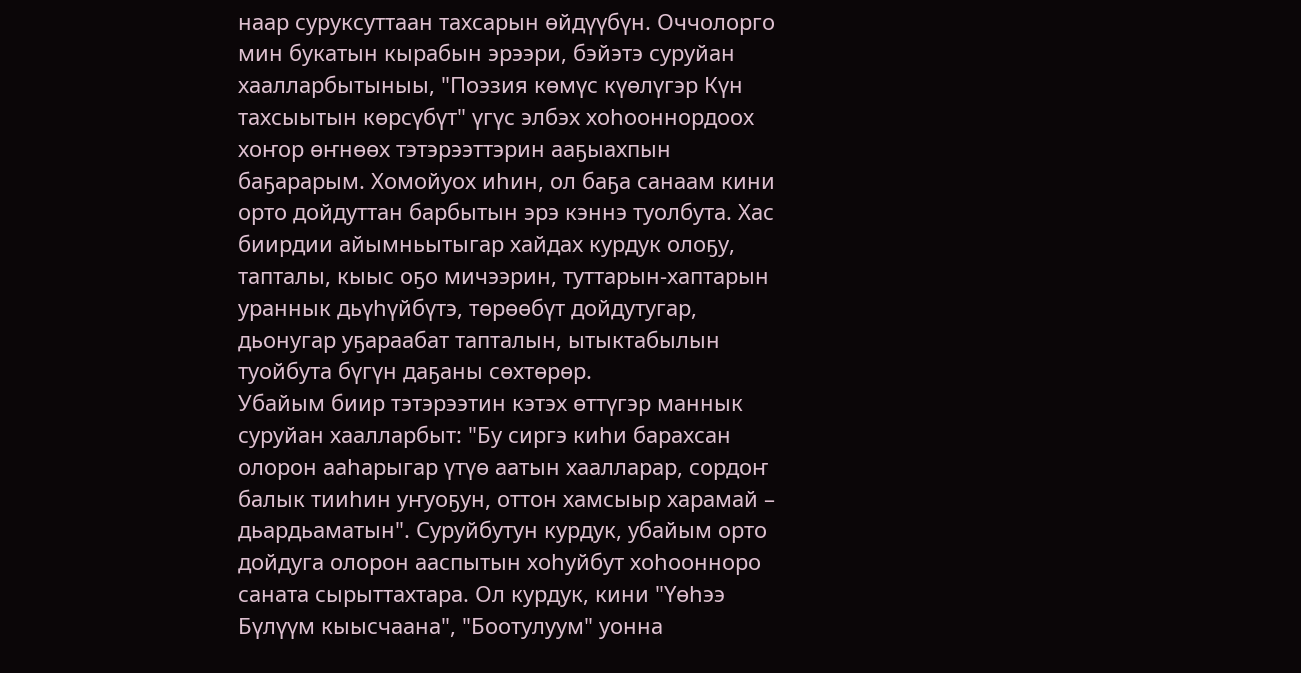наар суруксуттаан тахсарын өйдүүбүн. Оччолорго мин букатын кырабын эрээри, бэйэтэ суруйан хаалларбытыныы, "Поэзия көмүс күөлүгэр Күн тахсыытын көрсүбүт" үгүс элбэх хоһооннордоох хоҥор өҥнөөх тэтэрээттэрин ааҕыахпын баҕарарым. Хомойуох иһин, ол баҕа санаам кини орто дойдуттан барбытын эрэ кэннэ туолбута. Хас биирдии айымньытыгар хайдах курдук олоҕу, тапталы, кыыс оҕо мичээрин, туттарын-хаптарын ураннык дьүһүйбүтэ, төрөөбүт дойдутугар, дьонугар уҕараабат тапталын, ытыктабылын туойбута бүгүн даҕаны сөхтөрөр.
Убайым биир тэтэрээтин кэтэх өттүгэр маннык суруйан хаалларбыт: "Бу сиргэ киһи барахсан олорон ааһарыгар үтүө аатын хаалларар, сордоҥ балык тииһин уҥуоҕун, оттон хамсыыр харамай – дьардьаматын". Суруйбутун курдук, убайым орто дойдуга олорон ааспытын хоһуйбут хоһоонноро саната сырыттахтара. Ол курдук, кини "Үөһээ Бүлүүм кыысчаана", "Боотулуум" уонна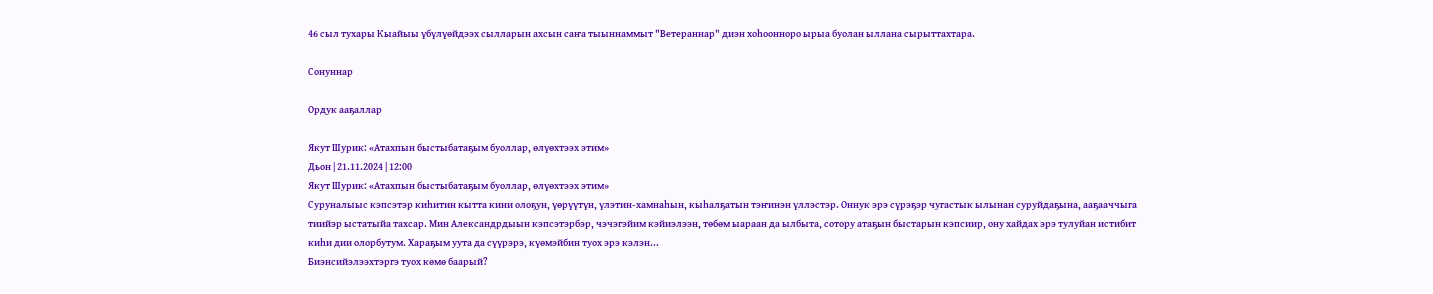46 сыл тухары Кыайыы үбүлүөйдээх сылларын ахсын саҥа тыыннаммыт "Ветераннар" диэн хоһоонноро ырыа буолан ыллана сырыттахтара.

Сонуннар

Ордук ааҕаллар

Якут Шурик: «Атахпын быстыбатаҕым буоллар, өлүөхтээх этим»
Дьон | 21.11.2024 | 12:00
Якут Шурик: «Атахпын быстыбатаҕым буоллар, өлүөхтээх этим»
Суруналыыс кэпсэтэр киһитин кытта кини олоҕун, үөрүүтүн, үлэтин-хамнаһын, кыһалҕатын тэҥинэн үллэстэр. Оннук эрэ сүрэҕэр чугастык ылынан суруйдаҕына, ааҕааччыга тиийэр ыстатыйа тахсар. Мин Александрдыын кэпсэтэрбэр, чэчэгэйим кэйиэлээн, төбөм ыараан да ылбыта, сотору атаҕын быстарын кэпсиир, ону хайдах эрэ тулуйан истибит киһи дии олорбутум. Хараҕым уута да сүүрэрэ, күөмэйбин туох эрэ кэлэн...
Биэнсийэлээхтэргэ туох көмө баарый?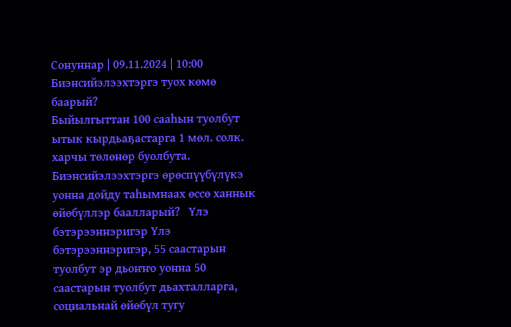Сонуннар | 09.11.2024 | 10:00
Биэнсийэлээхтэргэ туох көмө баарый?
Быйылгыттан 100 сааһын туолбут ытык кырдьаҕастарга 1 мөл. солк. харчы төлөнөр буолбута. Биэнсийэлээхтэргэ өрөспүүбүлүкэ уонна дойду таһымнаах өссө ханнык өйөбүллэр баалларый?   Үлэ бэтэрээннэригэр Үлэ бэтэрээннэригэр, 55 саастарын туолбут эр дьоҥҥо уонна 50 саастарын туолбут дьахталларга, социальнай өйөбүл тугу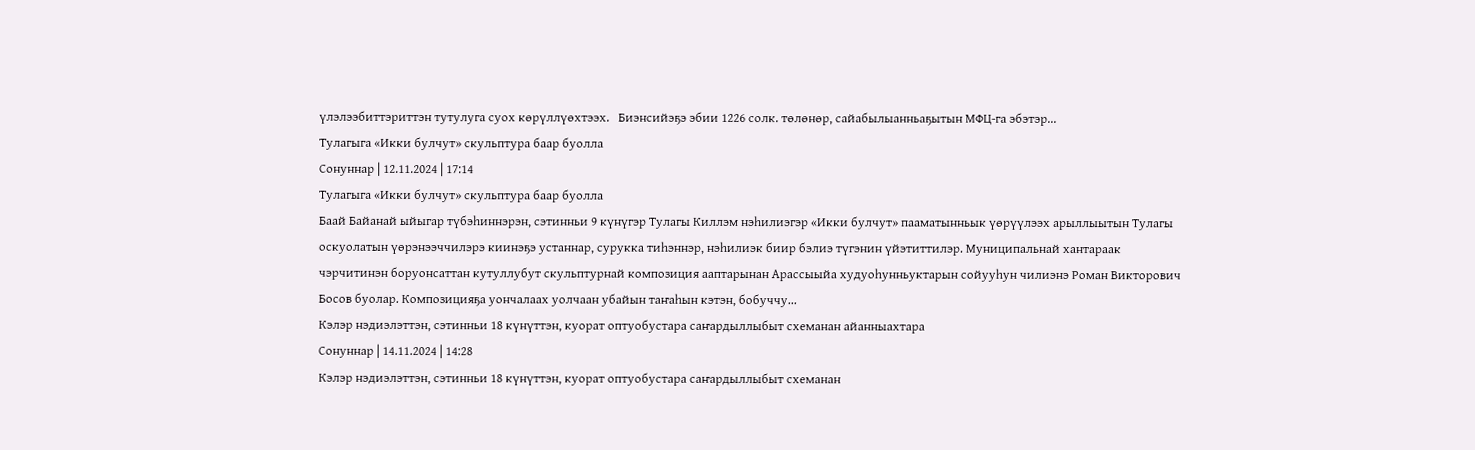үлэлээбиттэриттэн тутулуга суох көрүллүөхтээх.   Биэнсийэҕэ эбии 1226 солк. төлөнөр, сайабылыанньаҕытын МФЦ-га эбэтэр...
Тулагыга «Икки булчут» скульптура баар буолла
Сонуннар | 12.11.2024 | 17:14
Тулагыга «Икки булчут» скульптура баар буолла
Баай Байанай ыйыгар түбэһиннэрэн, сэтинньи 9 күнүгэр Тулагы Киллэм нэһилиэгэр «Икки булчут» пааматынньык үөрүүлээх арыллыытын Тулагы оскуолатын үөрэнээччилэрэ киинэҕэ устаннар, сурукка тиһэннэр, нэһилиэк биир бэлиэ түгэнин үйэтиттилэр. Муниципальнай хантараак чэрчитинэн боруонсаттан кутуллубут скульптурнай композиция ааптарынан Арассыыйа худуоһунньуктарын сойууһун чилиэнэ Роман Викторович Босов буолар. Композицияҕа уончалаах уолчаан убайын таҥаһын кэтэн, бобуччу...
Кэлэр нэдиэлэттэн, сэтинньи 18 күнүттэн, куорат оптуобустара саҥардыллыбыт схеманан айанныахтара
Сонуннар | 14.11.2024 | 14:28
Кэлэр нэдиэлэттэн, сэтинньи 18 күнүттэн, куорат оптуобустара саҥардыллыбыт схеманан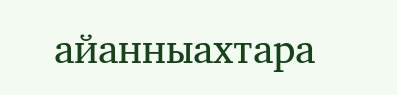айанныахтара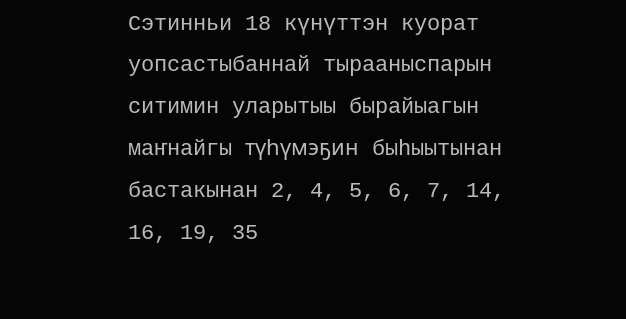Сэтинньи 18 күнүттэн куорат уопсастыбаннай тырааныспарын ситимин уларытыы бырайыагын маҥнайгы түһүмэҕин быһыытынан бастакынан 2, 4, 5, 6, 7, 14, 16, 19, 35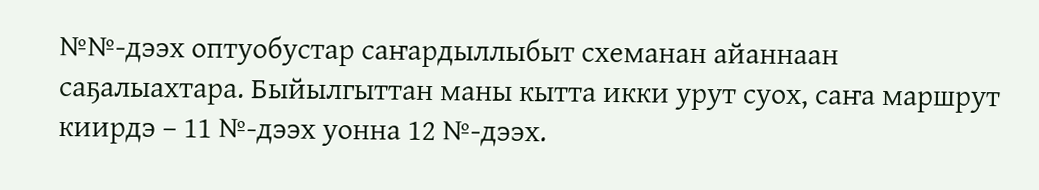№№-дээх оптуобустар саҥардыллыбыт схеманан айаннаан саҕалыахтара. Быйылгыттан маны кытта икки урут суох, саҥа маршрут киирдэ – 11 №-дээх уонна 12 №-дээх.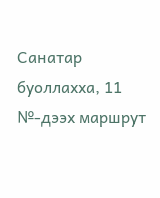Санатар буоллахха, 11 №-дээх маршрут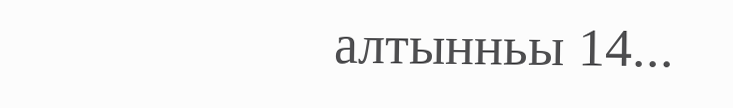алтынньы 14...